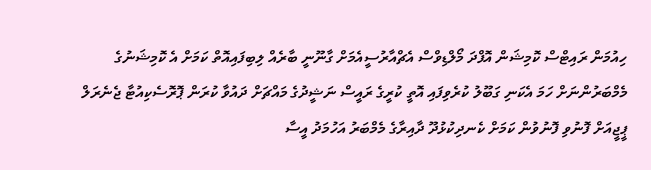ހިއުމަން ރައިޓްސް ކޮމިޝަން އޮފްދަ މޯލްޑިވްސް އެޗްއާރުސީއެމަށް ގާނޫނީ ބާރެއް ލިބިފައިއޮތް ކަމަށް އެ ކޮމިޝަނުގެ މެމްބަރުންނަށް ހަމަ އެކަނި ގަބޫލު ކުރެވިފައި އޮތީ ކުރީގެ ރައީސް ނަޝީދުގެ މައްޗަށް ދައުވާ ކުރަން ޕޮރޮސެކިއުޓާ ޖެނެރަލް ޕީޖީއަށް ފޮނުވި ފޮނުވުން ކަމަށް ކެނދިކުޅުދޫ ދާއިރާގެ މެމްބަރު އަހުމަދު އީސާ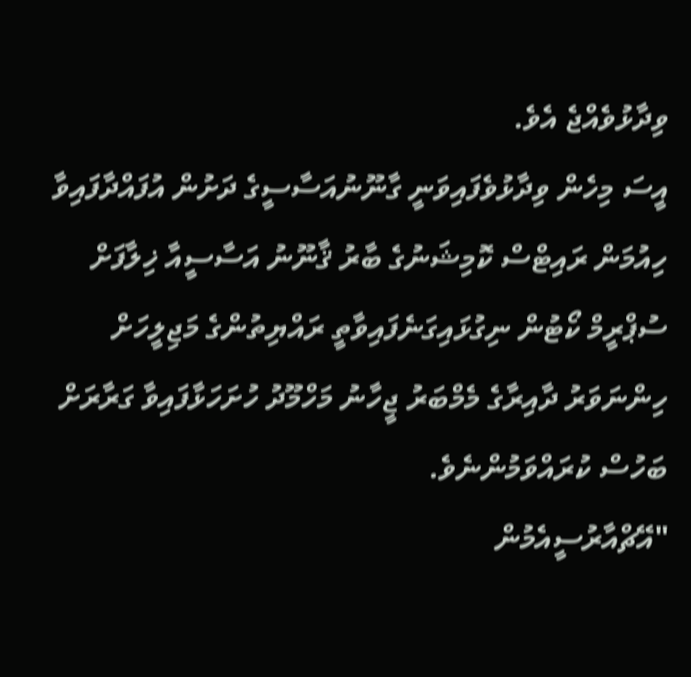ވިދާޅުވެއްޖެ އެވެ.
އީސަ މިހެން ވިދާޅުވެފައިވަނީ ގާނޫނުއަސާސީގެ ދަށުން އުފައްދާފައިވާ ހިއުމަން ރައިޓްސް ކޮމިޝަނުގެ ބާރު ޤާނޫނު އަސާސީއާ ޚިލާފަށް ސުޕްރީމް ކޯޓުން ނިގުޅައިގަނެފައިވާތީ ރައްޔިތުންގެ މަޖިލީހަށް ހިންނަވަރު ދާއިރާގެ މެމްބަރު ޖީހާނު މަހްމޫދު ހުށަހަޅާފައިވާ ގަރާރަށް ބަހުސް ކުރައްވަމުންނެވެ.
"އޭޗްއާރުސީއެމުން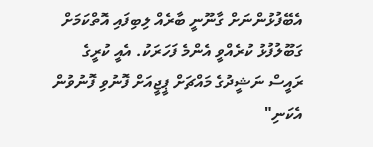އެބޭފުޅުންނަށް ގާނޫނީ ބާރެއް ލިބިފައި އޮތްކަމަށް ގަބޫލުފުޅު ކުރެއްވީ އެންމެ ފަހަރަކު. އެއީ ކުރީގެ ރައީސް ނަޝީދުގެ މައްޗަށް ޕީޖީއަށް ފޮނުވި ފޮނުވުން އެކަނި"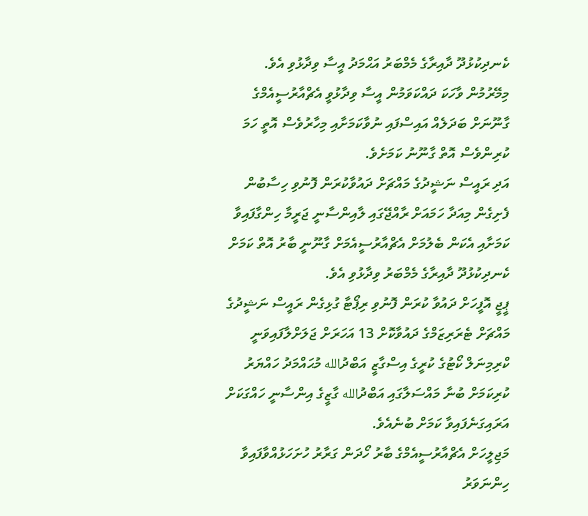ކެނދިކުޅުދޫ ދާއިރާގެ މެމްބަރު އަޙްމަދު އީސާ ވިދާޅުވި އެވެ.
މިމޭރުމުން ވާހަކަ ދައްކަވަމުން އީސާ ވިދާޅުވީ އެޗްއާރުސީއެމްގެ ގާނޫނަށް ބަދަލެއް އައިސްފައި ނުވާކަމަށާއި މިހާރުވެސް އޮތީ ހަމަ ކުރިންވެސް އޮތް ގާނޫނު ކަމަށެވެ.
އަދި ރައީސް ނަޝީދުގެ މައްޗަށް ދައުވާކުރަން ފޮނުވި ހިސާބުން ފެށިގެން މިއަދާ ހަމައަށް ރާއްޖޭގައި ލާއިންސާނީ ޖަރީމާ ހިންގާފައިވާ ކަމަށާއި އެކަން ބެލުމަށް އެޗްއާރުސީއެމަށް ގާނޫނީ ބާރު އޮތް ކަމަށް ކެނދިކުޅުދޫ ދާއިރާގެ މެމްބަރު ވިދާޅުވި އެވެ.
ޕީޖީ އޮފީހަށް ދައުވާ ކުރަން ފޮނުވި ރިޕޯޓާ ގުޅިގެން ރައީސް ނަޝީދުގެ މައްޗަށް ޓެރަރިޒަމްގެ ދައުވާކޮށް 13 އަހަރަށް ޖަލަށްލާފައިވަނީ ކްރިމިނަލް ކޯޓުގެ ކުރީގެ އިސްގާޒީ އަބްދުالله މުޙައްމަދު ހައްޔަރު ކުރިކަމަށް ބުނާ މައްސަލާގައި އަބްދުالله ގާޒީގެ އިންސާނީ ހައްގަކަށް އަރައިގަނެފައިވާ ކަމަށް ބުނެއެވެ.
މަޖިލީހަށް އެޗްއާރުސީއެމްގެ ބާރު ހޯދަން ގަރާރު ހުށަހަޅުއްވާފައިވާ ހިންނަވަރު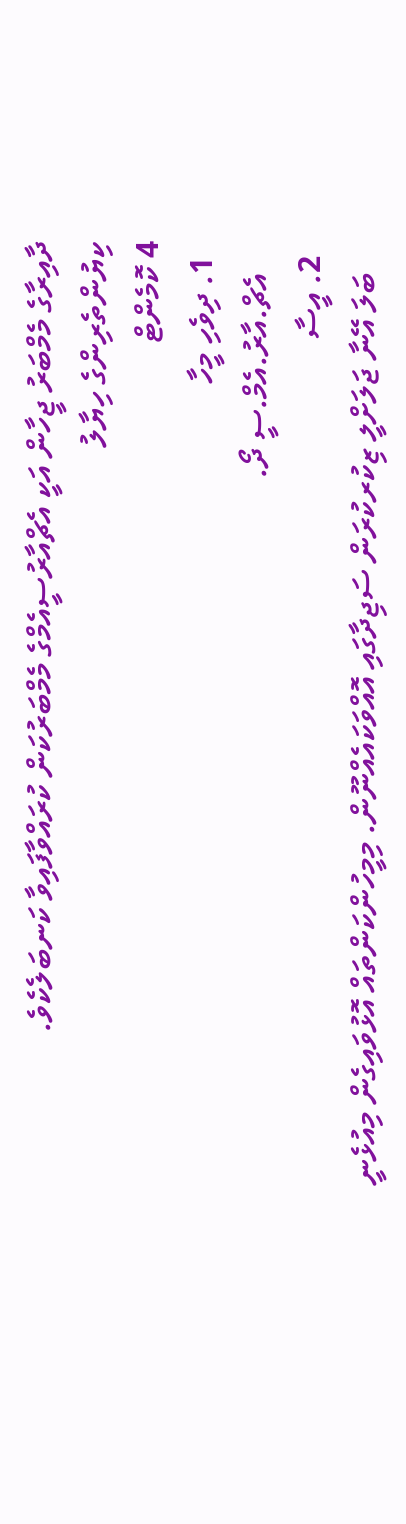ދާއިރާގެ މެމްބަރު ޖީހާން އަކީ އެޗްއާރުސީއެމްގެ މެމްބަރުކަން ކުރައްވާފައިވާ ކަނބަލެކެވެ.
ކިޔުންތެރިންގެ ހިޔާލު
4 ކޮމެންޓް
  1. ދިވެހި މީހާ
    އެޗް.އާރު.އެމް.ސީ ދޯ.
  2. އީސާ
    ބަލަ އޭނާ ޖަލަށްލީ ޒިކުރކުރަން ސަޖިދާގައި އޮއްވަކައެއްނޫން. މިމީހުންކަންތައް އޮޅުވައިގެން މިއުޅެނީ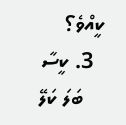ކީއްވެ؟
  3. ކީސާ
    ބަލަ ކަލޭ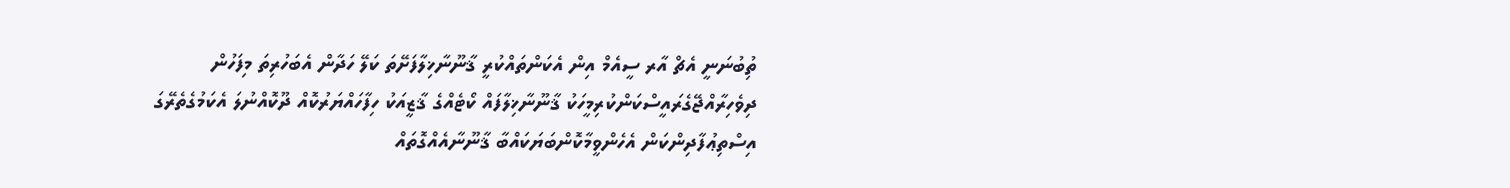ތުިބުނަނީ އެޗް އާރ ސީއެމް އިން އެކަންތައްކުރީ ޤާނޫނާޚިލާފަށޭތަ ކަލޭ ހަދާން އެބަހުރިތަ މިފަހުން ދިވެހިރާއްޖޭގެރައީސްކަންކުރިމީހަކު ޤާނޫނާޚިލާފައް ކޯޓެއްގެ ޤާޒީއަކު ހިފާހައްޔަރުކޮއް ދޫކޮއްނުލަ އެކަމުގެތެރޭގަ އިސްތިޢުފާދިންކަން އެހެންވީމާކޮންބަޔަކައްބާ ޤާނޫނާއެއްގޮތައް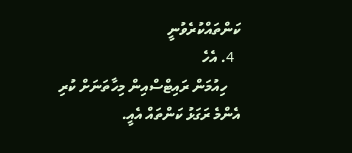ކަންތައްކުރެވުނީ
  4. އެހެ
    ހިއުމަން ރައިޓްސްއިން މިހާތަނަށް ކުރި އެންމެ ރަގަޅު ކަންތައް އެއީ.